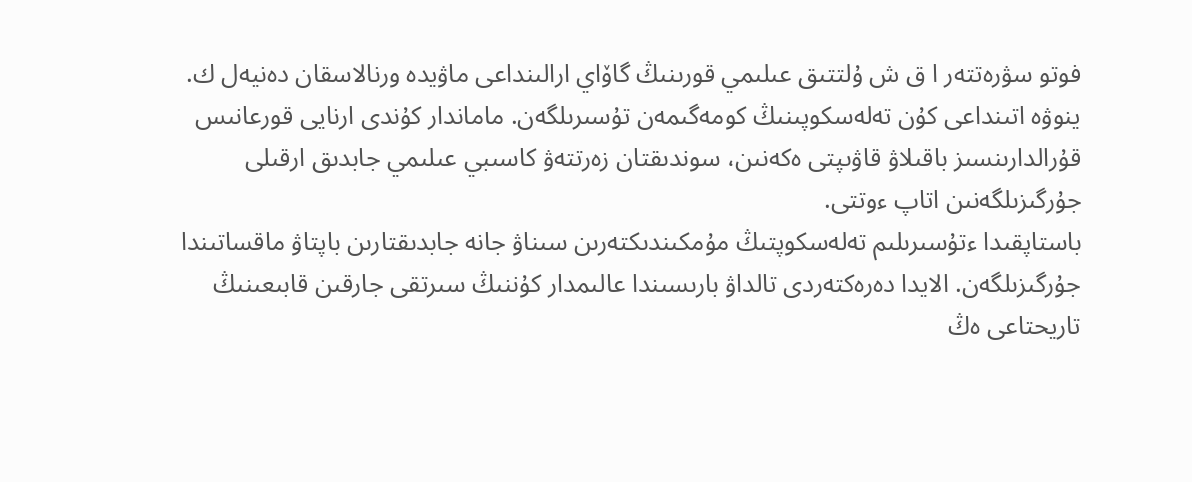فوتو سۋرەتتەر ا ق ش ۇلتتىق عىلىمي قورىنىڭ گاۆاي ارالىنداعى ماۋيدە ورنالاسقان دەنيەل ك. ينوۋە اتىنداعى كۇن تەلەسكوپىنىڭ كومەگىمەن تۇسىرىلگەن. ماماندار كۇندى ارنايى قورعانىس قۇرالدارىنسىز باقىلاۋ قاۋىپتى ەكەنىن، سوندىقتان زەرتتەۋ كاسىبي عىلىمي جابدىق ارقىلى جۇرگىزىلگەنىن اتاپ ءوتتى.
باستاپقىدا ءتۇسىرىلىم تەلەسكوپتىڭ مۇمكىندىكتەرىن سىناۋ جانە جابدىقتارىن باپتاۋ ماقساتىندا جۇرگىزىلگەن. الايدا دەرەكتەردى تالداۋ بارىسىندا عالىمدار كۇننىڭ سىرتقى جارقىن قابىعىنىڭ تاريحتاعى ەڭ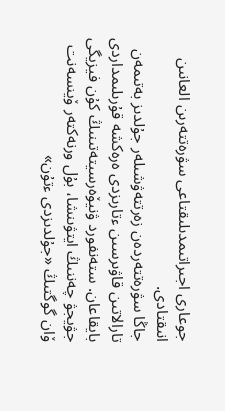جوعارى اجىراتىمدىلىقتاعى سۋرەتتەرىن العانىن انىقتادى.
جاڭا سۋرەتتەردەن زەرتتەۋشىلەر جۇلدىز بەتىمەن تارالاتىن قاۋىرسىن ءتارىزدى ەرەكشە قۇرىلىمداردى بايقاعان. ستەنفورد ۋنيۆەرسيتەتىنىڭ كۇن فيزيگى جۋيجۋ چەننىڭ ايتۋىنشا، بۇل ورنەكتەر ۆينسەنت ۆان گوگتىڭ «جۇلدىزدى ءتۇن»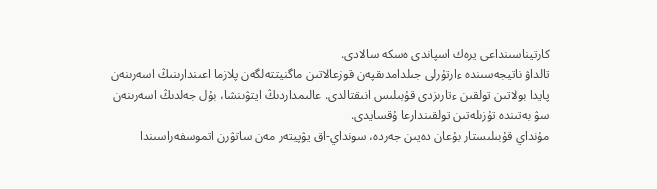كارتيناسىنداعى يرەك اسپاندى ەسكە سالادى.
تالداۋ ناتيجەسىندە ءارتۇرلى جىلدامدىقپەن قوزعالاتىن ماگنيتتەلگەن پلازما اعىندارىنىڭ اسەرىنەن پايدا بولاتىن تولقىن ءتارىزدى قۇبىلىس انىقتالدى. عالىمداردىڭ ايتۋىنشا، بۇل جەلدىڭ اسەرىنەن سۋ بەتىندە تۇزىلەتىن تولقىندارعا ۇقسايدى.
مۇنداي قۇبىلىستار بۇعان دەيىن جەردە، سونداي-اق يۋپيتەر مەن ساتۋرن اتموسفەراسىندا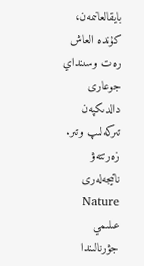بايقالعانىمەن، كۇندە العاش رەت وسىنداي جوعارى دالدىكپەن تىركەلىپ وتىر.
زەرتتەۋ ناتيجەلەرى Nature عىلىمي جۋرنالىندا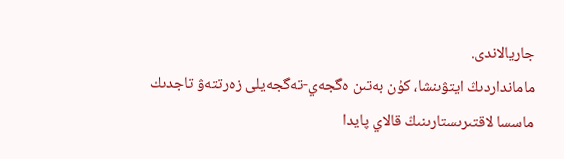جاريالاندى.
مامانداردىڭ ايتۋىنشا، كۇن بەتىن ەگجەي-تەگجەيلى زەرتتەۋ تاجدىك ماسسا لاقتىرىستارىنىڭ قالاي پايدا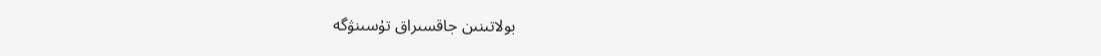بولاتىنىن جاقسىراق تۇسىنۋگە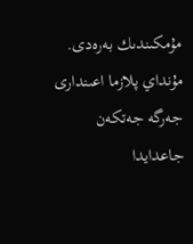مۇمكىندىك بەرەدى. مۇنداي پلازما اعىندارى جەرگە جەتكەن جاعدايدا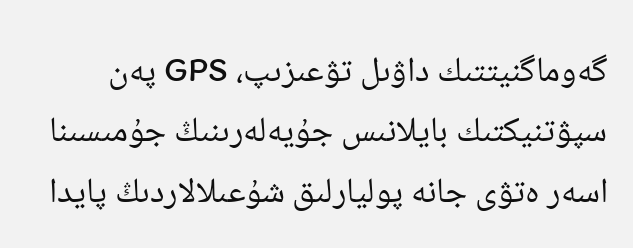گەوماگنيتتىك داۋىل تۋعىزىپ، GPS پەن سپۋتنيكتىك بايلانىس جۇيەلەرىنىڭ جۇمىسىنا اسەر ەتۋى جانە پوليارلىق شۇعىلالاردىڭ پايدا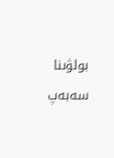بولۋىنا سەبەپ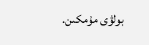بولۋى مۇمكىن.